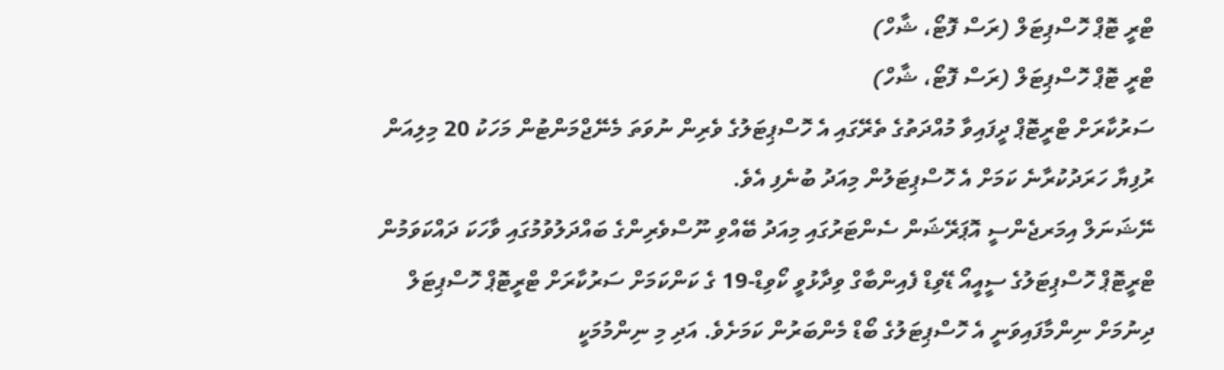ޓްރީ ޓޮޕް ހޮސްޕިޓަލް (ރަސް ފޮޓޯ، ޝާހް)
ޓްރީ ޓޮޕް ހޮސްޕިޓަލް (ރަސް ފޮޓޯ، ޝާހް)
ސަރުކާރަށް ޓްރީޓޮޕް ދީފައިވާ މުއްދަތުގެ ތެރޭގައި އެ ހޮސްޕިޓަލުގެ ވެރިން ނުވަތަ މެނޭޖްމަންޓުން މަހަކު 20 މިލިއަން ރުފިޔާ ހަރަދުކުރާނެ ކަމަށް އެ ހޮސްޕިޓަލުން މިއަދު ބުނެފި އެވެ.
ނޭޝަނަލް އިމަރޖެންސީ އޮޕަރޭޝަން ސެންޓަރުގައި މިއަދު ބޭއްވި ނޫސްވެރިންގެ ބައްދަލުވުމުގައި ވާހަކަ ދައްކަވަމުން ޓްރީޓޮޕް ހޮސްޕިޓަލުގެ ސީއީއޯ ޑޭވިޑް ފެއިންބާގް ވިދާޅުވީ ކޯވިޑް-19 ގެ ކަންކަމަށް ސަރުކާރަށް ޓްރީޓޮޕް ހޮސްޕިޓަލް ދިނުމަށް ނިންމާފައިވަނީ އެ ހޮސްޕިޓަލުގެ ބޯޑް މެންބަރުން ކަމަށެވެ. އަދި މި ނިންމުމަކީ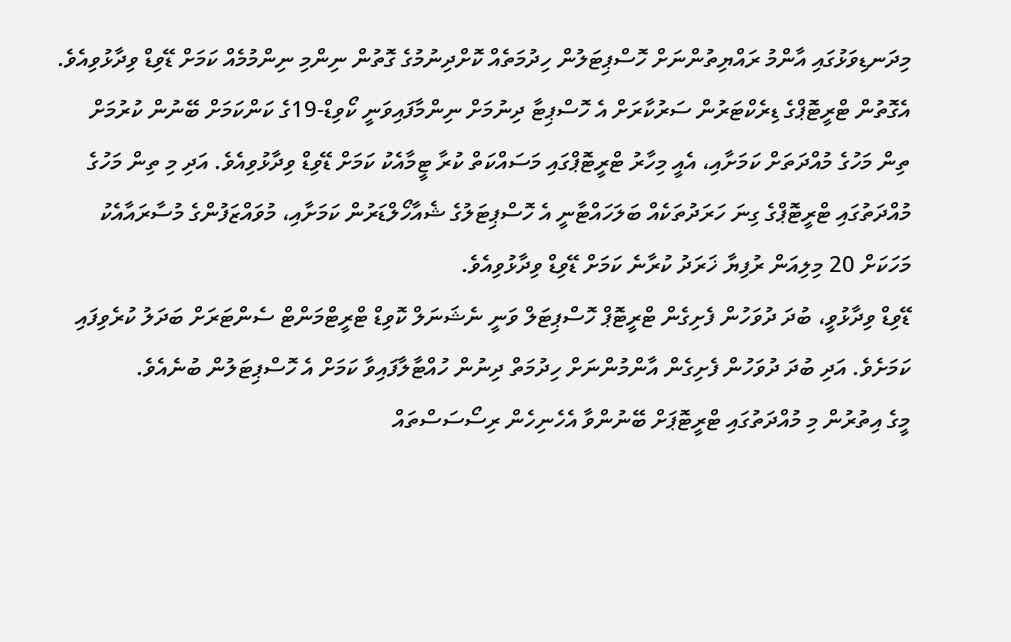މިދަނޑިވަޅުގައި އާންމު ރައްޔިތުންނަށް ހޮސްޕިޓަލުން ހިދުމަތެއް ކޮށްދިނުމުގެ ގޮތުން ނިންމި ނިންމުމެއް ކަމަށް ޑޭވިޑް ވިދާޅުވިއެވެ.
އެގޮތުން ޓްރީޓޮޕްގެ ޑިރެކްޓަރުން ސަރުކާރަށް އެ ހޮސްޕިޓާ ދިނުމަށް ނިންމާފައިވަނީ ކޯވިޑް-19ގެ ކަންކަމަށް ބޭނުން ކުރުމަށް ތިން މަހުގެ މުއްދަތަށް ކަމަށާއި، އެއީ މިހާރު ޓްރީޓޮޕްގައި މަސައްކަތް ކުރާ ޓީމާއެކު ކަމަށް ޑޭވިޑް ވިދާޅުވިއެވެ. އަދި މި ތިން މަހުގެ މުއްދަތުގައި ޓްރީޓޮޕްގެ ގިނަ ހަރަދުތަކެއް ބަލަހައްޓާނީ އެ ހޮސްޕިޓަލުގެ ޝެއާހޯލްޑަރުން ކަމަށާއި، މުވައްޒަފުންގެ މުސާރައާއެކު މަހަކަށް 20 މިލިއަން ރުފިޔާ ޚަރަދު ކުރާނެ ކަމަށް ޑޭވިޑް ވިދާޅުވިއެވެ.
ޑޭވިޑް ވިދާޅުވީ، ބުދަ ދުވަހުން ފެށިގެން ޓްރީޓޮޕް ހޮސްޕިޓަލް ވަނީ ނެޝަނަލް ކޮވިޑް ޓްރީޓްމަންޓް ސެންޓަރަށް ބަދަލު ކުރެވިފައި ކަމަށެވެ. އަދި ބުދަ ދުވަހުން ފެށިގެން އާންމުންނަށް ހިދުމަތް ދިނުން ހުއްޓާލާފައިވާ ކަމަށް އެ ހޮސްޕިޓަލުން ބުނެއެވެ.
މީގެ އިތުރުން މި މުއްދަތުގައި ޓްރީޓޮޕަށް ބޭނުންވާ އެހެނިހެން ރިސޯސަސްތައް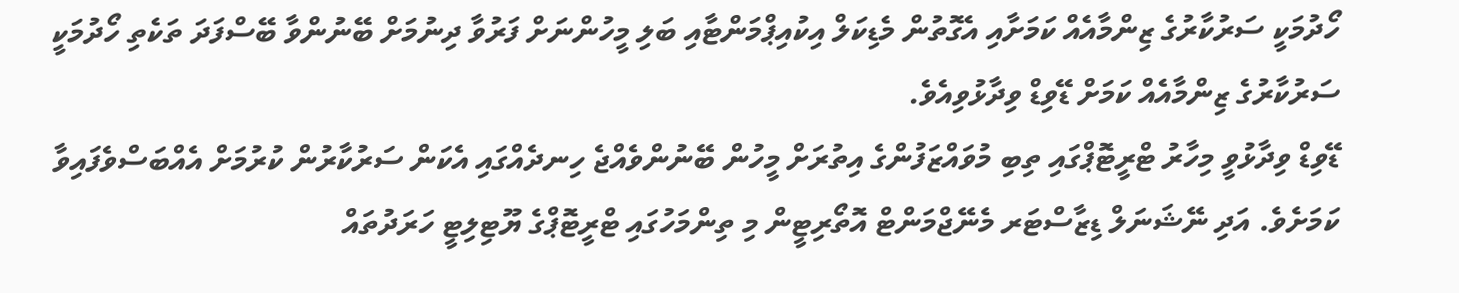ހޯދުމަކީ ސަރުކާރުގެ ޒިންމާއެއް ކަމަށާއި އެގޮތުން މެޑިކަލް އިކުއިޕްމަންޓާއި ބަލި މީހުންނަށް ފަރުވާ ދިނުމަށް ބޭނުންވާ ބޭސްފަދަ ތަކެތި ހޯދުމަކީ ސަރުކާރުގެ ޒިންމާއެއް ކަމަށް ޑޭވިޑް ވިދާޅުވިއެވެ.
ޑޭވިޑް ވިދާޅުވީ މިހާރު ޓްރީޓޮޕްގައި ތިބި މުވައްޒަފުންގެ އިތުރަށް މީހުން ބޭނުންވެއްޖެ ހިނދެއްގައި އެކަން ސަރުކާރުން ކުރުމަށް އެއްބަސްވެފައިވާ ކަމަށެވެ. އަދި ނޭޝަނަލް ޑިޒާސްޓަރ މެނޭޖްމަންޓް އޮތޯރިޓީން މި ތިންމަހުގައި ޓްރީޓޮޕްގެ ޔޫޓިލިޓީ ހަރަދުތައް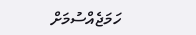ހަމަޖެއްސުމަށް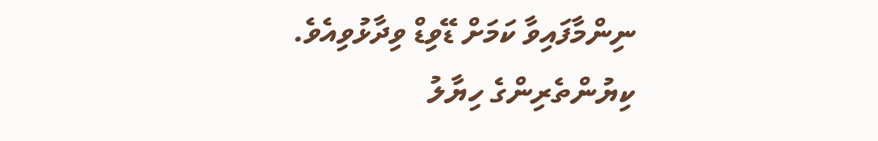ނިންމާފައިވާ ކަމަށް ޑޭވިޑް ވިދާޅުވިއެވެ.
ކިޔުންތެރިންގެ ހިޔާލު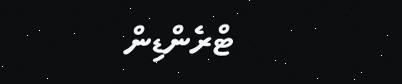ޓްރެންޑިން